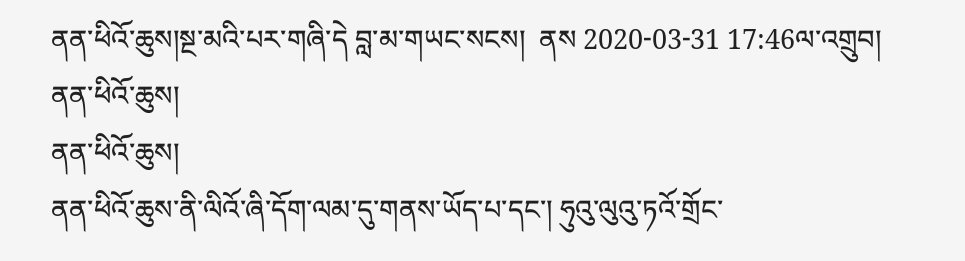ནན་ཕིའོ་ཆུས།སྔ་མའི་པར་གཞི་དེ བླ་མ་གཡང་སངས།  ནས 2020-03-31 17:46ལ་འགྲུབ།
ནན་ཕིའོ་ཆུས།
ནན་ཕིའོ་ཆུས།
ནན་ཕིའོ་ཆུས་ནི་ལིའོ་ཞི་དོག་ལམ་དུ་གནས་ཡོད་པ་དང་། ཧུའུ་ལུའུ་ཏའོ་གྲོང་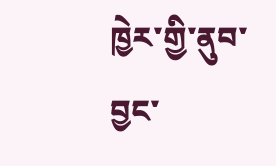ཁྱེར་གྱི་ནུབ་བྱང་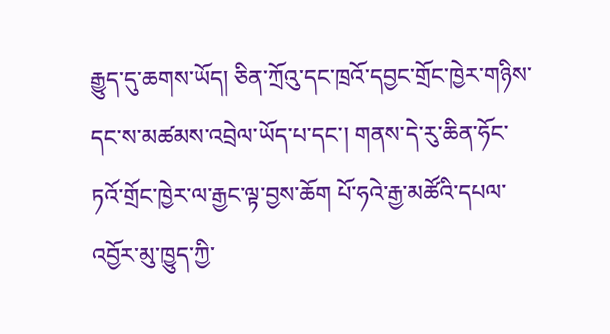རྒྱུད་དུ་ཆགས་ཡོད། ཅིན་ཀྲོའུ་དང་ཁྲའོ་དབྱང་གྲོང་ཁྱེར་གཉིས་དང་ས་མཚམས་འབྲེལ་ཡོད་པ་དང་། གནས་དེ་རུ་ཆིན་ཧོང་ཏའོ་གྲོང་ཁྱེར་ལ་རྒྱང་ལྟ་བྱས་ཆོག པོ་ཧའེ་རྒྱ་མཚོའི་དཔལ་འབྱོར་མུ་ཁྱུད་ཀྱི་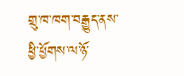གྲུ་ཁ་ཁག་བརྒྱུད་ནས་ཕྱི་ཕྱོགས་ལ་ཉོ་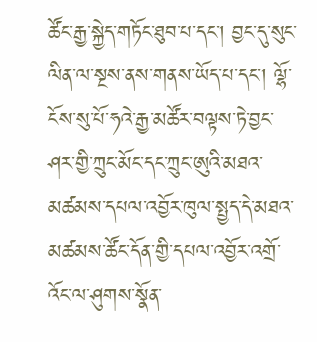ཚོང་རྒྱ་སྐྱེད་གཏོང་ཐུབ་པ་དང་། བྱང་དུ་སུང་ལིན་ལ་སྔས་ནས་གནས་ཡོད་པ་དང་། ལྷོ་ངོས་སུ་པོ་ཧའེ་རྒྱ་མཚོར་བལྟས་ཏེ་བྱང་ཤར་གྱི་ཀྲུང་མོང་དང་ཀྲུང་ཨུའི་མཐའ་མཚམས་དཔལ་འབྱོར་ཁུལ་སྤྱད་དེ་མཐའ་མཚམས་ཚོང་དོན་གྱི་དཔལ་འབྱོར་འགྲོ་འོང་ལ་ཤུགས་སྣོན་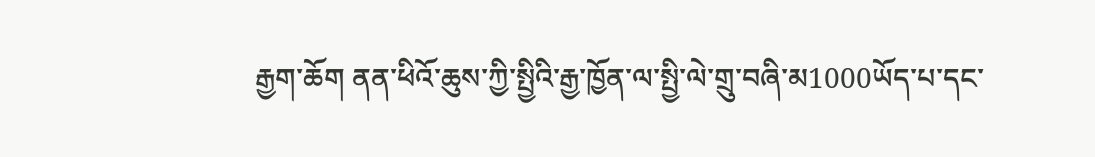རྒྱག་ཆོག ནན་ཕིའོ་ཆུས་ཀྱི་སྤྱིའི་རྒྱ་ཁྱོན་ལ་སྤྱི་ལེ་གྲུ་བཞི་མ1000ཡོད་པ་དང་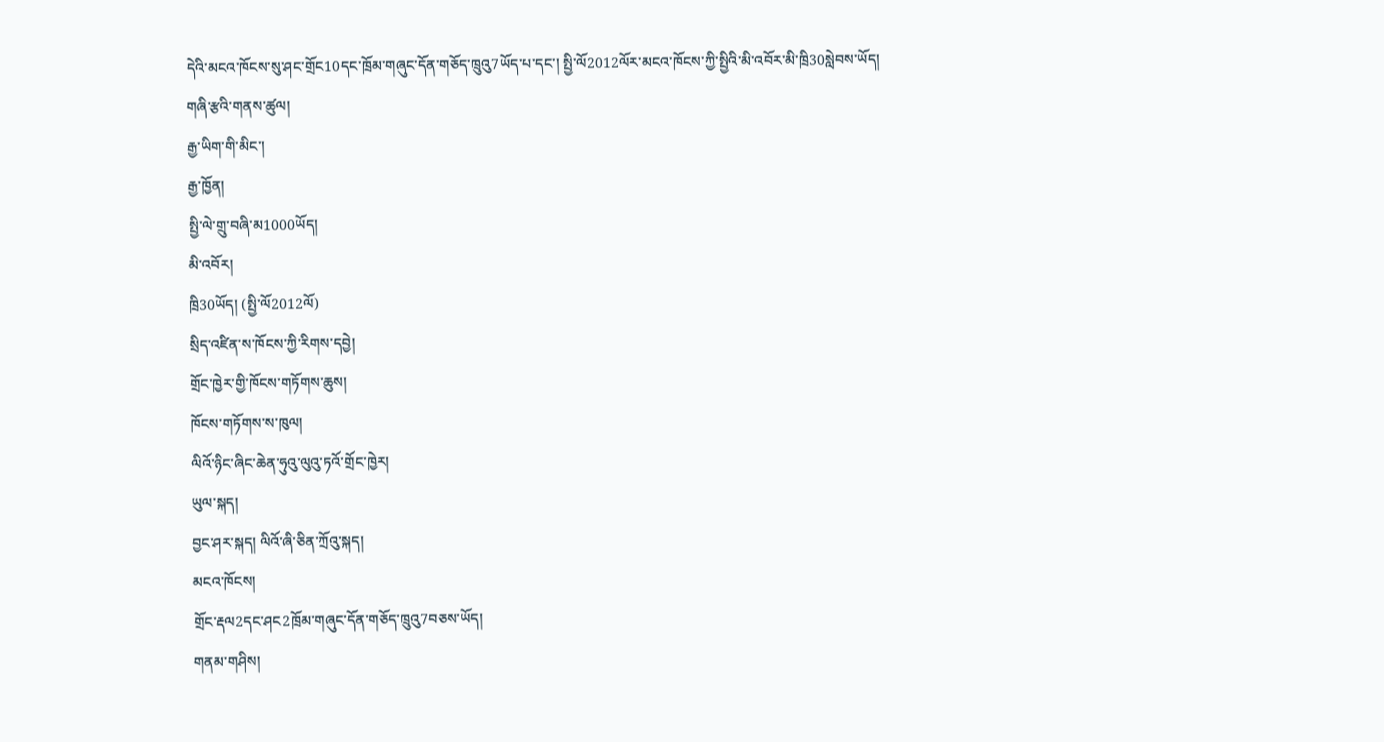དེའི་མངའ་ཁོངས་སུ་ཤང་གྲོང10དང་ཁྲོམ་གཞུང་དོན་གཅོད་ཁྲུའུ7ཡོད་པ་དང་། སྤྱི་ལོ2012ལོར་མངའ་ཁོངས་ཀྱི་སྤྱིའི་མི་འབོར་མི་ཁྲི30སླེབས་ཡོད།
གཞི་རྩའི་གནས་ཚུལ།
རྒྱ་ཡིག་གི་མིང་།
རྒྱ་ཁྱོན།
སྤྱི་ལེ་གྲུ་བཞི་མ1000ཡོད།
མི་འབོར།
ཁྲི30ཡོད། (སྤྱི་ལོ2012ལོ)
སྲིད་འཛིན་ས་ཁོངས་ཀྱི་རིགས་དབྱེ།
གྲོང་ཁྱེར་གྱི་ཁོངས་གཏོགས་ཆུས།
ཁོངས་གཏོགས་ས་ཁུལ།
ལིའོ་ཉིང་ཞིང་ཆེན་ཧུའུ་ལུའུ་ཏའོ་གྲོང་ཁྱེར།
ཡུལ་སྐད།
བྱང་ཤར་སྐད། ལིའོ་ཞི་ཅིན་ཀྲོའུ་སྐད།
མངའ་ཁོངས།
གྲོང་རྡལ2དང་ཤང2ཁྲོམ་གཞུང་དོན་གཅོད་ཁྲུའུ7བཅས་ཡོད།
གནམ་གཤིས།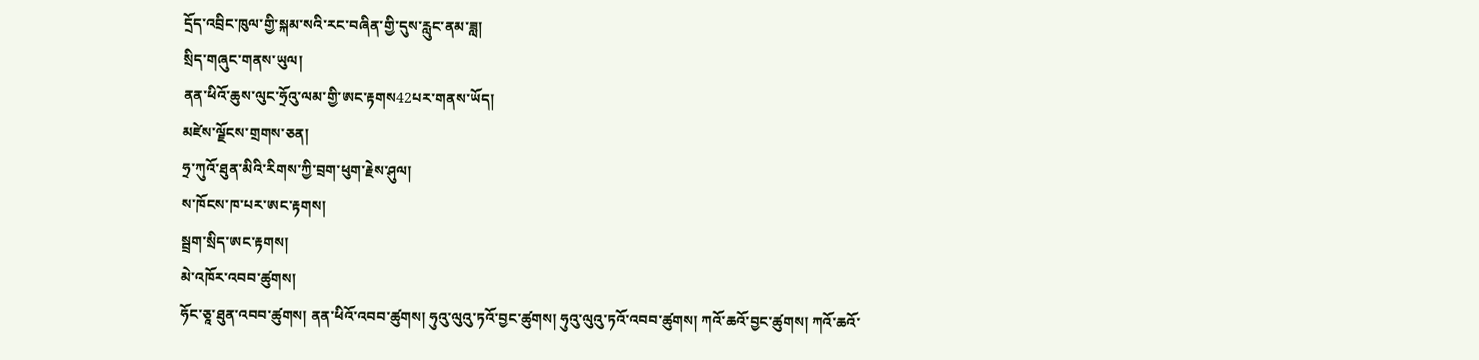དྲོད་འབྲིང་ཁུལ་གྱི་སྐམ་སའི་རང་བཞིན་གྱི་དུས་རླུང་ནམ་ཟླ།
སྲིད་གཞུང་གནས་ཡུལ།
ནན་ཕིའོ་ཆུས་ལུང་ཧྲོའུ་ལམ་གྱི་ཨང་རྟགས42པར་གནས་ཡོད།
མཛེས་ལྗོངས་གྲགས་ཅན།
ཧྲ་ཀུའོ་ཐུན་མིའི་རིགས་ཀྱི་བྲག་ཕུག་རྗེས་ཤུལ།
ས་ཁོངས་ཁ་པར་ཨང་རྟགས།
སྦྲག་སྲིད་ཨང་རྟགས།
མེ་འཁོར་འབབ་ཚུགས།
ཧོང་ཅཱ་ཐུན་འབབ་ཚུགས། ནན་ཕིའོ་འབབ་ཚུགས། ཧུའུ་ལུའུ་ཏའོ་བྱང་ཚུགས། ཧུའུ་ལུའུ་ཏའོ་འབབ་ཚུགས། ཀའོ་ཆའོ་བྱང་ཚུགས། ཀའོ་ཆའོ་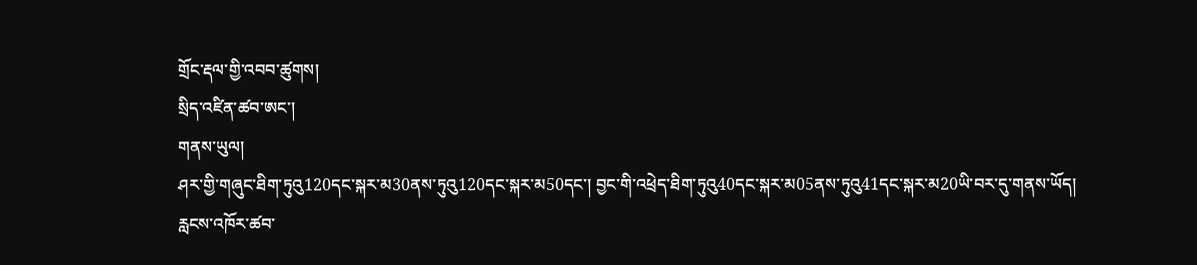གྲོང་རྡལ་གྱི་འབབ་ཚུགས།
སྲིད་འཛིན་ཚབ་ཨང་།
གནས་ཡུལ།
ཤར་གྱི་གཞུང་ཐིག་ཏུའུ120དང་སྐར་མ30ནས་ཏུའུ120དང་སྐར་མ50དང་། བྱང་གི་འཕྲེད་ཐིག་ཏུའུ40དང་སྐར་མ05ནས་ཏུའུ41དང་སྐར་མ20ཡི་བར་དུ་གནས་ཡོད།
རླངས་འཁོར་ཚབ་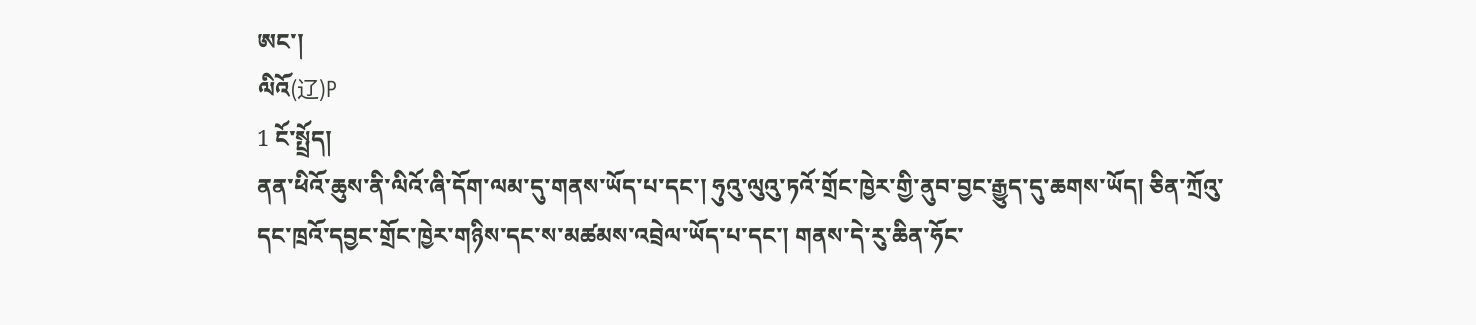ཨང་།
ལིའོ(辽)P
1 ངོ་སྤྲོད།
ནན་ཕིའོ་ཆུས་ནི་ལིའོ་ཞི་དོག་ལམ་དུ་གནས་ཡོད་པ་དང་། ཧུའུ་ལུའུ་ཏའོ་གྲོང་ཁྱེར་གྱི་ནུབ་བྱང་རྒྱུད་དུ་ཆགས་ཡོད། ཅིན་ཀྲོའུ་དང་ཁྲའོ་དབྱང་གྲོང་ཁྱེར་གཉིས་དང་ས་མཚམས་འབྲེལ་ཡོད་པ་དང་། གནས་དེ་རུ་ཆིན་ཧོང་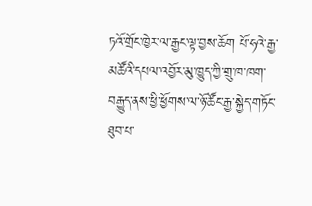ཏའོ་གྲོང་ཁྱེར་ལ་རྒྱང་ལྟ་བྱས་ཆོག པོ་ཧའེ་རྒྱ་མཚོའི་དཔལ་འབྱོར་མུ་ཁྱུད་ཀྱི་གྲུ་ཁ་ཁག་བརྒྱུད་ནས་ཕྱི་ཕྱོགས་ལ་ཉོ་ཚོང་རྒྱ་སྐྱེད་གཏོང་ཐུབ་པ་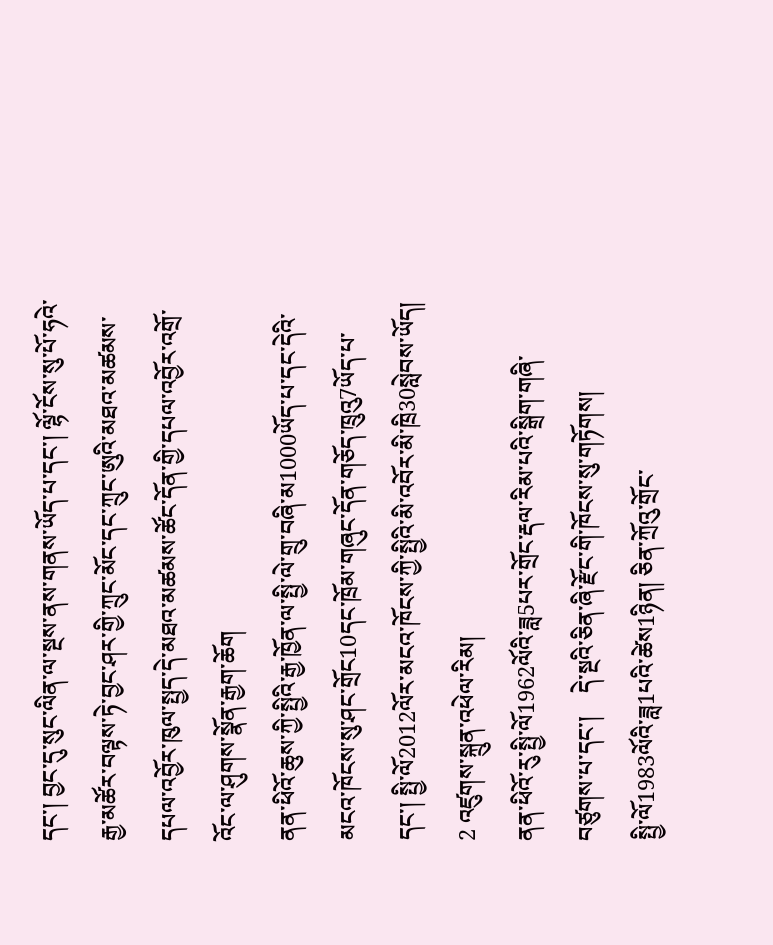དང་། བྱང་དུ་སུང་ལིན་ལ་སྔས་ནས་གནས་ཡོད་པ་དང་། ལྷོ་ངོས་སུ་པོ་ཧའེ་རྒྱ་མཚོར་བལྟས་ཏེ་བྱང་ཤར་གྱི་ཀྲུང་མོང་དང་ཀྲུང་ཨུའི་མཐའ་མཚམས་དཔལ་འབྱོར་ཁུལ་སྤྱད་དེ་མཐའ་མཚམས་ཚོང་དོན་གྱི་དཔལ་འབྱོར་འགྲོ་འོང་ལ་ཤུགས་སྣོན་རྒྱག་ཆོག
ནན་ཕིའོ་ཆུས་ཀྱི་སྤྱིའི་རྒྱ་ཁྱོན་ལ་སྤྱི་ལེ་གྲུ་བཞི་མ1000ཡོད་པ་དང་དེའི་མངའ་ཁོངས་སུ་ཤང་གྲོང10དང་ཁྲོམ་གཞུང་དོན་གཅོད་ཁྲུའུ7ཡོད་པ་དང་། སྤྱི་ལོ2012ལོར་མངའ་ཁོངས་ཀྱི་སྤྱིའི་མི་འབོར་མི་ཁྲི30སླེབས་ཡོད།
2 འཛུགས་སྐྲུན་འཕེལ་རིམ།
ནན་ཕིའོ་རུ་སྤྱི་ལོ1962ལོའི་ཟླ5པར་གྲོང་རྡལ་རིམ་པའི་སྒྲིག་གཞི་བཙུགས་པ་དང་།    དེ་སྔའི་ཅིན་ཞི་རྫོང་གི་ཁོངས་སུ་གཏོགས།
སྤྱི་ལོ1983ལོའི་ཟླ1པའི་ཚེས1ཉིན། ཅིན་ཀྲོའུ་གྲོང་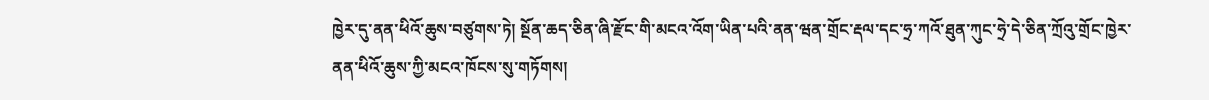ཁྱེར་དུ་ནན་ཕིའོ་ཆུས་བཙུགས་ཏེ། སྔོན་ཆད་ཅིན་ཞི་རྫོང་གི་མངའ་འོག་ཡིན་པའི་ནན་ཝན་གྲོང་རྡལ་དང་ཧྲ་ཀའོ་ཐུན་ཀུང་ཧྲེ་དེ་ཅིན་ཀྲོའུ་གྲོང་ཁྱེར་ནན་ཕིའོ་ཆུས་ཀྱི་མངའ་ཁོངས་སུ་གཏོགས།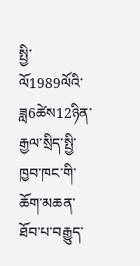སྤྱི་ལོ1989ལོའི་ཟླ6ཚེས12ཉིན་རྒྱལ་སྲིད་སྤྱི་ཁྱབ་ཁང་གི་ཆོག་མཆན་ཐོབ་པ་བརྒྱུད་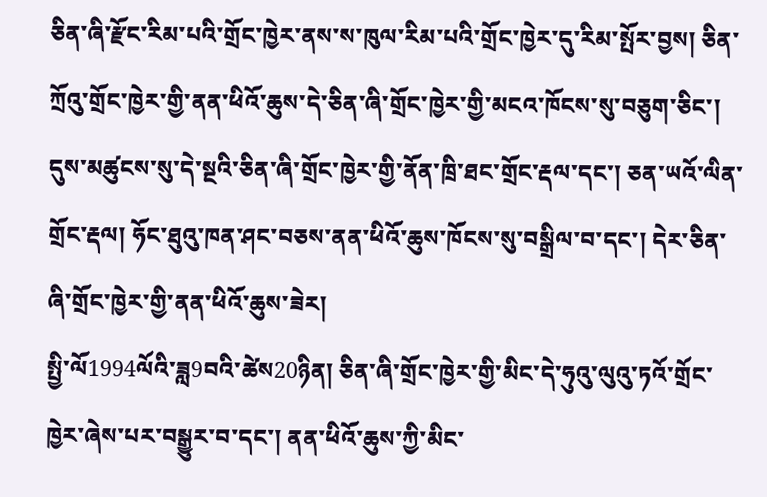ཅིན་ཞི་རྫོང་རིམ་པའི་གྲོང་ཁྱེར་ནས་ས་ཁུལ་རིམ་པའི་གྲོང་ཁྱེར་དུ་རིམ་སྤོར་བྱས། ཅིན་ཀྲོའུ་གྲོང་ཁྱེར་གྱི་ནན་ཕིའོ་ཆུས་དེ་ཅིན་ཞི་གྲོང་ཁྱེར་གྱི་མངའ་ཁོངས་སུ་བཅུག་ཅིང་། དུས་མཚུངས་སུ་དེ་སྔའི་ཅིན་ཞི་གྲོང་ཁྱེར་གྱི་ནོན་ཁྲི་ཐང་གྲོང་རྡལ་དང་། ཅན་ཡའོ་ལིན་གྲོང་རྡལ། ཧོང་ཐུའུ་ཁན་ཤང་བཅས་ནན་ཕིའོ་ཆུས་ཁོངས་སུ་བསྒྲིལ་བ་དང་། དེར་ཅིན་ཞི་གྲོང་ཁྱེར་གྱི་ནན་ཕིའོ་ཆུས་ཟེར།
སྤྱི་ལོ1994ལོའི་ཟླ9བའི་ཚེས20ཉིན། ཅིན་ཞི་གྲོང་ཁྱེར་གྱི་མིང་དེ་ཧུའུ་ལུའུ་ཏའོ་གྲོང་ཁྱེར་ཞེས་པར་བསྒྱུར་བ་དང་། ནན་ཕིའོ་ཆུས་ཀྱི་མིང་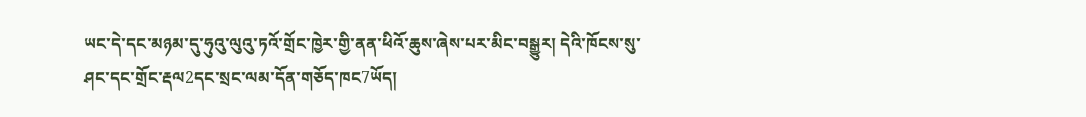ཡང་དེ་དང་མཉམ་དུ་ཧུའུ་ལུའུ་ཏའོ་གྲོང་ཁྱེར་གྱི་ནན་ཕིའོ་ཆུས་ཞེས་པར་མིང་བསྒྱུར། དེའི་ཁོངས་སུ་ཤང་དང་གྲོང་རྡལ2དང་སྲང་ལམ་དོན་གཅོད་ཁང7ཡོད།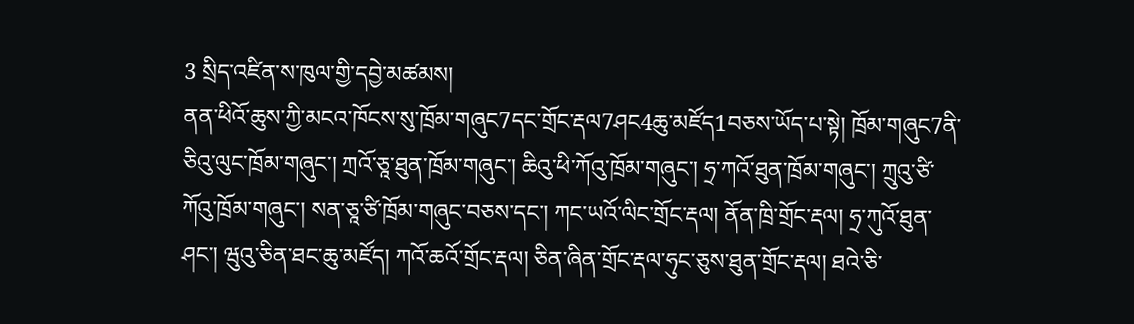3 སྲིད་འཛིན་ས་ཁུལ་གྱི་དབྱེ་མཚམས།
ནན་ཕིའོ་ཆུས་ཀྱི་མངའ་ཁོངས་སུ་ཁྲོམ་གཞུང7དང་གྲོང་རྡལ7ཤང4ཆུ་མཛོད1བཅས་ཡོད་པ་སྟེ། ཁྲོམ་གཞུང7ནི་ཅིའུ་ལུང་ཁྲོམ་གཞུང་། ཀྲའོ་ཅཱ་ཐུན་ཁྲོམ་གཞུང་། ཆིའུ་ཕི་ཀོའུ་ཁྲོམ་གཞུང་། ཧྲ་ཀའོ་ཐུན་ཁྲོམ་གཞུང་། ཀྲུའུ་ཙི་ཀོའུ་ཁྲོམ་གཞུང་། སན་ཅཱ་ཙི་ཁྲོམ་གཞུང་བཅས་དང་། ཀང་ཡའོ་ལིང་གྲོང་རྡལ། ནོན་ཁྲི་གྲོང་རྡལ། ཧྲ་ཀུའོ་ཐུན་ཤང་། ཝུའུ་ཅིན་ཐང་ཆུ་མཛོད། ཀའོ་ཆའོ་གྲོང་རྡལ། ཅིན་ཞིན་གྲོང་རྡལ་ཧུང་ཅུས་ཐུན་གྲོང་རྡལ། ཐའེ་ཅི་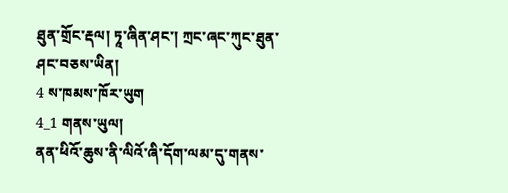ཐུན་གྲོང་རྡལ། ཏཱ་ཞིན་ཤང་། ཀྲང་ཞང་ཀུང་ཐུན་ཤང་བཅས་ཡིན།
4 ས་ཁམས་ཁོར་ཡུག
4_1 གནས་ཡུལ།
ནན་ཕིའོ་ཆུས་ནི་ལིའོ་ཞི་དོག་ལམ་དུ་གནས་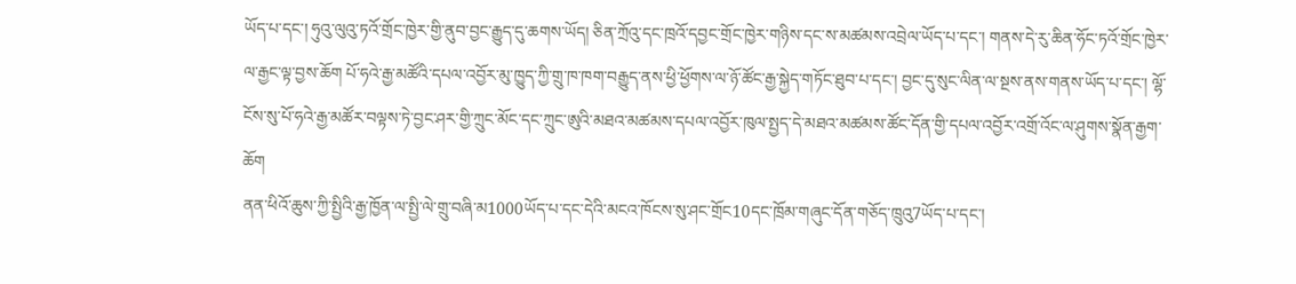ཡོད་པ་དང་། ཧུའུ་ལུའུ་ཏའོ་གྲོང་ཁྱེར་གྱི་ནུབ་བྱང་རྒྱུད་དུ་ཆགས་ཡོད། ཅིན་ཀྲོའུ་དང་ཁྲའོ་དབྱང་གྲོང་ཁྱེར་གཉིས་དང་ས་མཚམས་འབྲེལ་ཡོད་པ་དང་། གནས་དེ་རུ་ཆིན་ཧོང་ཏའོ་གྲོང་ཁྱེར་ལ་རྒྱང་ལྟ་བྱས་ཆོག པོ་ཧའེ་རྒྱ་མཚོའི་དཔལ་འབྱོར་མུ་ཁྱུད་ཀྱི་གྲུ་ཁ་ཁག་བརྒྱུད་ནས་ཕྱི་ཕྱོགས་ལ་ཉོ་ཚོང་རྒྱ་སྐྱེད་གཏོང་ཐུབ་པ་དང་། བྱང་དུ་སུང་ལིན་ལ་སྔས་ནས་གནས་ཡོད་པ་དང་། ལྷོ་ངོས་སུ་པོ་ཧའེ་རྒྱ་མཚོར་བལྟས་ཏེ་བྱང་ཤར་གྱི་ཀྲུང་མོང་དང་ཀྲུང་ཨུའི་མཐའ་མཚམས་དཔལ་འབྱོར་ཁུལ་སྤྱད་དེ་མཐའ་མཚམས་ཚོང་དོན་གྱི་དཔལ་འབྱོར་འགྲོ་འོང་ལ་ཤུགས་སྣོན་རྒྱག་ཆོག
ནན་ཕིའོ་ཆུས་ཀྱི་སྤྱིའི་རྒྱ་ཁྱོན་ལ་སྤྱི་ལེ་གྲུ་བཞི་མ1000ཡོད་པ་དང་དེའི་མངའ་ཁོངས་སུ་ཤང་གྲོང10དང་ཁྲོམ་གཞུང་དོན་གཅོད་ཁྲུའུ7ཡོད་པ་དང་།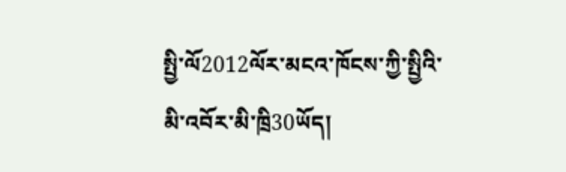སྤྱི་ལོ2012ལོར་མངའ་ཁོངས་ཀྱི་སྤྱིའི་མི་འབོར་མི་ཁྲི30ཡོད།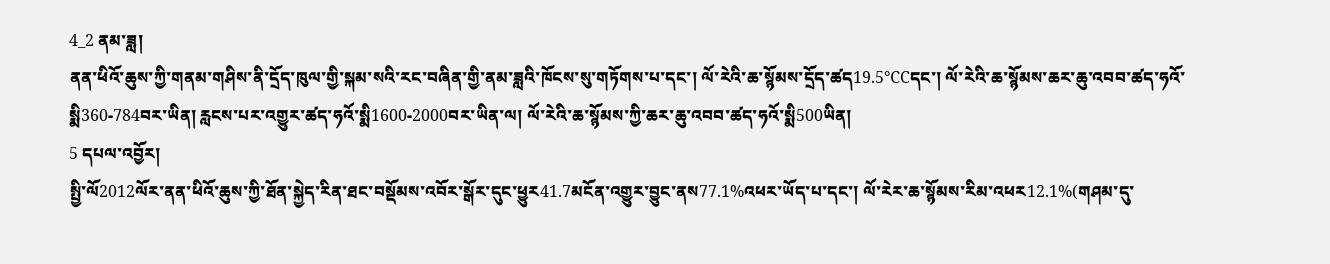4_2 ནམ་ཟླ།
ནན་ཕིའོ་ཆུས་ཀྱི་གནམ་གཤིས་ནི་དྲོད་ཁུལ་གྱི་སྐམ་སའི་རང་བཞིན་གྱི་ནམ་ཟླའི་ཁོངས་སུ་གཏོགས་པ་དང་། ལོ་རེའི་ཆ་སྙོམས་དྲོད་ཚད19.5℃Cདང་། ལོ་རེའི་ཆ་སྙོམས་ཆར་ཆུ་འབབ་ཚད་ཧའོ་སྨི360-784བར་ཡིན། རླངས་པར་འགྱུར་ཚད་ཧའོ་སྨི1600-2000བར་ཡིན་ལ། ལོ་རེའི་ཆ་སྙོམས་ཀྱི་ཆར་ཆུ་འབབ་ཚད་ཧའོ་སྨི500ཡིན།
5 དཔལ་འབྱོར།
སྤྱི་ལོ2012ལོར་ནན་ཕིའོ་ཆུས་ཀྱི་ཐོན་སྐྱེད་རིན་ཐང་བསྡོམས་འབོར་སྒོར་དུང་ཕྱུར41.7མངོན་འགྱུར་བྱུང་ནས77.1%འཕར་ཡོད་པ་དང་། ལོ་རེར་ཆ་སྙོམས་རིམ་འཕར12.1%(གཤམ་དུ་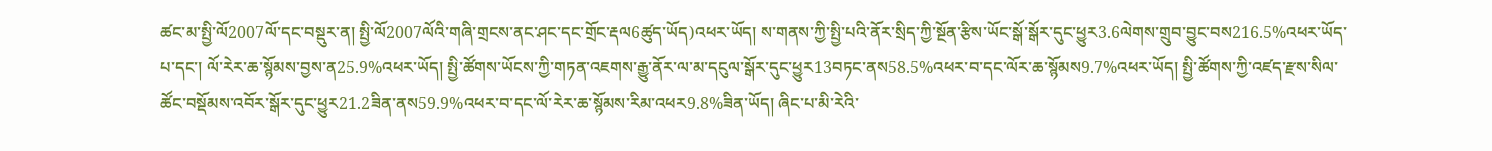ཚང་མ་སྤྱི་ལོ2007ལོ་དང་བསྡུར་ན། སྤྱི་ལོ2007ལོའི་གཞི་གྲངས་ནང་ཤང་དང་གྲོང་རྡལ6ཚུད་ཡོད)འཕར་ཡོད། ས་གནས་ཀྱི་སྤྱི་པའི་ནོར་སྲིད་ཀྱི་སྔོན་རྩིས་ཡོང་སྒོ་སྒོར་དུང་ཕྱུར3.6ལེགས་གྲུབ་བྱུང་བས216.5%འཕར་ཡོད་པ་དང་། ལོ་རེར་ཆ་སྙོམས་བྱས་ན25.9%འཕར་ཡོད། སྤྱི་ཚོགས་ཡོངས་ཀྱི་གཏན་འཇགས་རྒྱུ་ནོར་ལ་མ་དངུལ་སྒོར་དུང་ཕྱུར13བཏང་ནས58.5%འཕར་བ་དང་ལོར་ཆ་སྙོམས9.7%འཕར་ཡོད། སྤྱི་ཚོགས་ཀྱི་འཛད་རྫས་སིལ་ཚོང་བསྡོམས་འབོར་སྒོར་དུང་ཕྱུར21.2ཟིན་ནས59.9%འཕར་བ་དང་ལོ་རེར་ཆ་སྙོམས་རིམ་འཕར9.8%ཟིན་ཡོད། ཞིང་པ་མི་རེའི་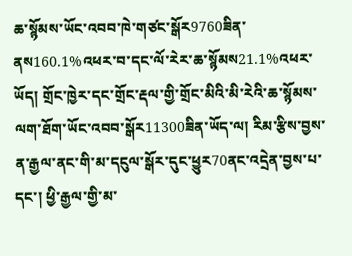ཆ་སྙོམས་ཡོང་འབབ་ཁེ་གཙང་སྒོར9760ཟིན་ནས160.1%འཕར་བ་དང་ལོ་རེར་ཆ་སྙོམས21.1%འཕར་ཡོད། གྲོང་ཁྱེར་དང་གྲོང་རྡལ་གྱི་གྲོང་མིའི་མི་རེའི་ཆ་སྙོམས་ལག་ཐོག་ཡོང་འབབ་སྒོར11300ཟིན་ཡོད་ལ། རིམ་རྩིས་བྱས་ན་རྒྱལ་ནང་གི་མ་དངུལ་སྒོར་དུང་ཕྱུར70ནང་འདྲེན་བྱས་པ་དང་། ཕྱི་རྒྱལ་གྱི་མ་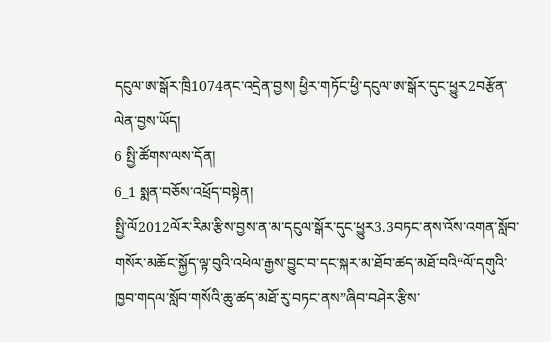དངུལ་ཨ་སྒོར་ཁྲི1074ནང་འདྲེན་བྱས། ཕྱིར་གཏོང་ཕྱི་དངུལ་ཨ་སྒོར་དུང་ཕྱུར2བརྩོན་ལེན་བྱས་ཡོད།
6 སྤྱི་ཚོགས་ལས་དོན།
6_1 སྨན་བཅོས་འཕྲོད་བསྟེན།
སྤྱི་ལོ2012ལོར་རིམ་རྩིས་བྱས་ན་མ་དངུལ་སྒོར་དུང་ཕྱུར3.3བཏང་ནས་འོས་འགན་སློབ་གསོར་མཆོང་སྐྱོད་ལྟ་བུའི་འཕེལ་རྒྱས་བྱུང་བ་དང་སྐར་མ་ཐོབ་ཚད་མཐོ་བའི“ལོ་དགུའི་ཁྱབ་གདལ་སློབ་གསོའི་ཆུ་ཚད་མཐོ་རུ་བཏང་ནས”ཞིབ་བཤེར་རྩིས་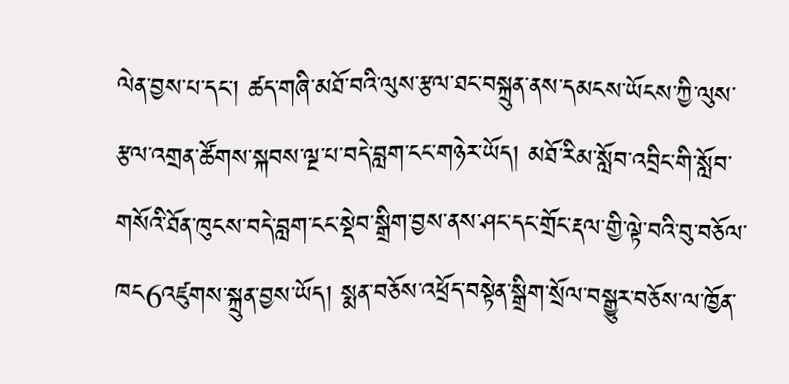ལེན་བྱས་པ་དང་། ཚད་གཞི་མཐོ་བའི་ལུས་རྩལ་ཐང་བསྐྲུན་ནས་དམངས་ཡོངས་ཀྱི་ལུས་རྩལ་འགྲན་ཚོགས་སྐབས་ལྔ་པ་བདེ་བླག་ངང་གཉེར་ཡོད། མཐོ་རིམ་སློབ་འབྲིང་གི་སློབ་གསོའི་ཐོན་ཁུངས་བདེ་བླག་ངང་སྡེབ་སྒྲིག་བྱས་ནས་ཤང་དང་གྲོང་རྡལ་གྱི་ལྟེ་བའི་བུ་བཅོལ་ཁང6འཛུགས་སྐྲུན་བྱས་ཡོད། སྨན་བཅོས་འཕྲོད་བསྟེན་སྒྲིག་སྲོལ་བསྒྱུར་བཅོས་ལ་ཁྱོན་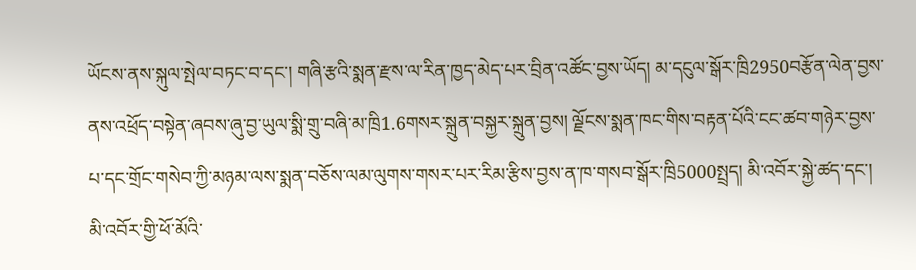ཡོངས་ནས་སྐུལ་སྤེལ་བཏང་བ་དང་། གཞི་རྩའི་སྨན་རྫས་ལ་རིན་ཁྱད་མེད་པར་བྲིན་འཚོང་བྱས་ཡོད། མ་དངུལ་སྒོར་ཁྲི2950བརྩོན་ལེན་བྱས་ནས་འཕྲོད་བསྟེན་ཞབས་ཞུ་བྱ་ཡུལ་སྨི་གྲུ་བཞི་མ་ཁྲི1.6གསར་སྐྲུན་བསྐྱར་སྐྲུན་བྱས། ལྗོངས་སྨན་ཁང་གིས་བརྟན་པོའི་ངང་ཚབ་གཉེར་བྱས་པ་དང་གྲོང་གསེབ་ཀྱི་མཉམ་ལས་སྨན་བཅོས་ལམ་ལུགས་གསར་པར་རིམ་རྩིས་བྱས་ན་ཁ་གསབ་སྒོར་ཁྲི5000སྤྲད། མི་འབོར་སྐྱེ་ཚད་དང་། མི་འབོར་གྱི་ཕོ་མོའི་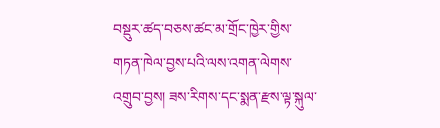བསྡུར་ཚད་བཅས་ཚང་མ་གྲོང་ཁྱེར་གྱིས་གཏན་ཁེལ་བྱས་པའི་ལས་འགན་ལེགས་འགྲུབ་བྱས། ཟས་རིགས་དང་སྨན་རྫས་ལྟ་སྐུལ་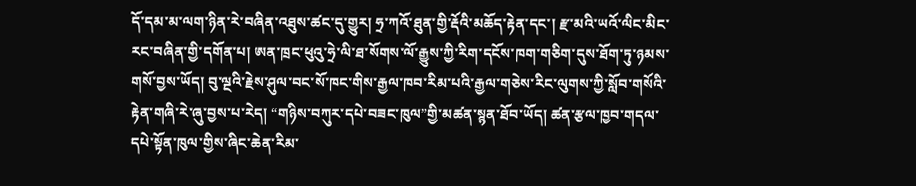དོ་དམ་མ་ལག་ཉིན་རེ་བཞིན་འཐུས་ཚང་དུ་གྱུར། ཧྲ་ཀའོ་ཐུན་གྱི་རྡོའི་མཆོད་རྟེན་དང་། རྫ་མའི་ཡའོ་ལིང་མིང་རང་བཞིན་གྱི་དགོན་པ། ཨན་ཁྲང་ཕུའུ་ཧྲེ་ལི་ཐ་སོགས་ལོ་རྒྱུས་ཀྱི་རིག་དངོས་ཁག་གཅིག་དུས་ཐོག་ཏུ་ཉམས་གསོ་བྱས་ཡོད། བུ་ལྔའི་རྗེས་ཤུལ་བང་སོ་ཁང་གིས་རྒྱལ་ཁབ་རིམ་པའི་རྒྱལ་གཅེས་རིང་ལུགས་ཀྱི་སློབ་གསོའི་རྟེན་གཞི་རེ་ཞུ་བྱས་པ་རེད། “གཉིས་བཀུར་དཔེ་བཟང་ཁུལ”གྱི་མཚན་སྙན་ཐོབ་ཡོད། ཚན་རྩལ་ཁྱབ་གདལ་དཔེ་སྟོན་ཁུལ་གྱིས་ཞིང་ཆེན་རིམ་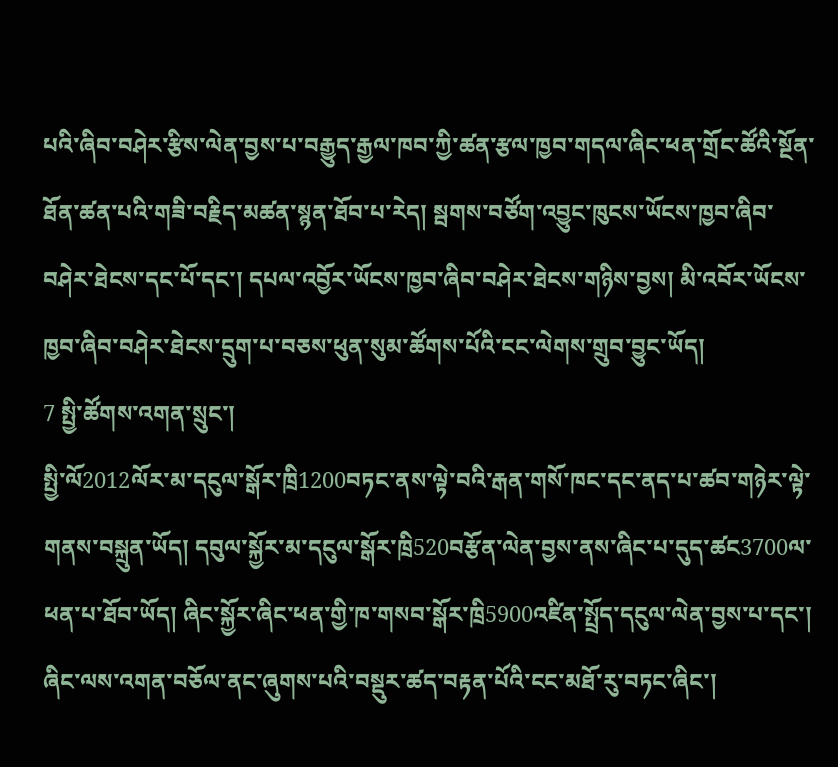པའི་ཞིབ་བཤེར་རྩིས་ལེན་བྱས་པ་བརྒྱུད་རྒྱལ་ཁབ་ཀྱི་ཚན་རྩལ་ཁྱབ་གདལ་ཞིང་ཕན་གྲོང་ཚོའི་སྔོན་ཐོན་ཚན་པའི་གཟི་བརྗིད་མཚན་སྙན་ཐོབ་པ་རེད། སྦགས་བཙོག་འབྱུང་ཁུངས་ཡོངས་ཁྱབ་ཞིབ་བཤེར་ཐེངས་དང་པོ་དང་། དཔལ་འབྱོར་ཡོངས་ཁྱབ་ཞིབ་བཤེར་ཐེངས་གཉིས་བྱས། མི་འབོར་ཡོངས་ཁྱབ་ཞིབ་བཤེར་ཐེངས་དྲུག་པ་བཅས་ཕུན་སུམ་ཚོགས་པོའི་ངང་ལེགས་གྲུབ་བྱུང་ཡོད།
7 སྤྱི་ཚོགས་འགན་སྲུང་།
སྤྱི་ལོ2012ལོར་མ་དངུལ་སྒོར་ཁྲི1200བཏང་ནས་ལྟེ་བའི་རྒན་གསོ་ཁང་དང་ནད་པ་ཚབ་གཉེར་ལྟེ་གནས་བསྐྲུན་ཡོད། དབུལ་སྐྱོར་མ་དངུལ་སྒོར་ཁྲི520བརྩོན་ལེན་བྱས་ནས་ཞིང་པ་དུད་ཚང3700ལ་ཕན་པ་ཐོབ་ཡོད། ཞིང་སྐྱོར་ཞིང་ཕན་གྱི་ཁ་གསབ་སྒོར་ཁྲི5900འཛིན་སྤྲོད་དངུལ་ལེན་བྱས་པ་དང་། ཞིང་ལས་འགན་བཅོལ་ནང་ཞུགས་པའི་བསྡུར་ཚད་བརྟན་པོའི་ངང་མཐོ་རུ་བཏང་ཞིང་།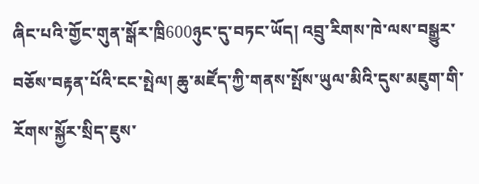ཞིང་པའི་གྱོང་གུན་སྒོར་ཁྲི600ཉུང་དུ་བཏང་ཡོད། འབྲུ་རིགས་ཁེ་ལས་བསྒྱུར་བཅོས་བརྟན་པོའི་ངང་སྤེལ། ཆུ་མཛོད་ཀྱི་གནས་སྤོས་ཡུལ་མིའི་དུས་མཇུག་གི་རོགས་སྐྱོར་སྲིད་ཇུས་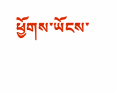ཕྱོགས་ཡོངས་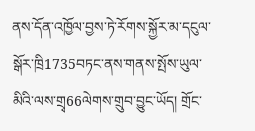ནས་དོན་འཁྱོལ་བྱས་ཏེ་རོགས་སྐྱོར་མ་དངུལ་སྒོར་ཁྲི1735བཏང་ནས་གནས་སྤོས་ཡུལ་མིའི་ལས་གྲྭ66ལེགས་གྲུབ་བྱུང་ཡོད། གྲོང་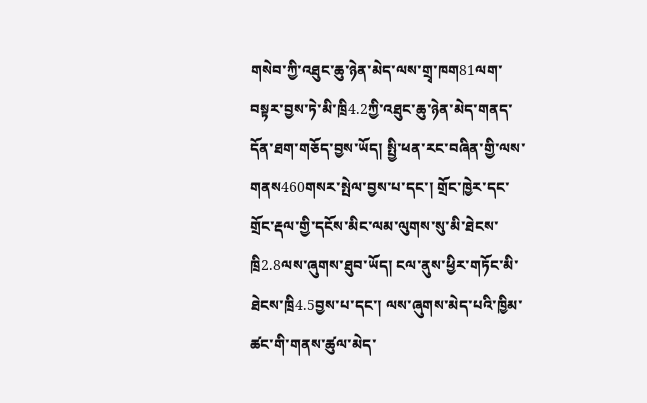གསེབ་ཀྱི་འཐུང་ཆུ་ཉེན་མེད་ལས་གྲྭ་ཁག81ལག་བསྟར་བྱས་ཏེ་མི་ཁྲི4.2ཀྱི་འཐུང་ཆུ་ཉེན་མེད་གནད་དོན་ཐག་གཅོད་བྱས་ཡོད། སྤྱི་ཕན་རང་བཞིན་གྱི་ལས་གནས460གསར་སྤེལ་བྱས་པ་དང་། གྲོང་ཁྱེར་དང་གྲོང་རྡལ་གྱི་དངོས་མིང་ལམ་ལུགས་སུ་མི་ཐེངས་ཁྲི2.8ལས་ཞུགས་ཐུབ་ཡོད། ངལ་ནུས་ཕྱིར་གཏོང་མི་ཐེངས་ཁྲི4.5བྱས་པ་དང་། ལས་ཞུགས་མེད་པའི་ཁྱིམ་ཚང་གི་གནས་ཚུལ་མེད་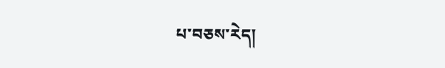པ་བཅས་རེད།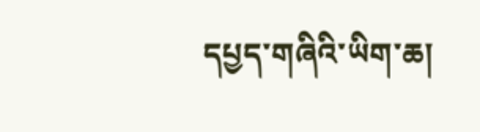དཔྱད་གཞིའི་ཡིག་ཆ།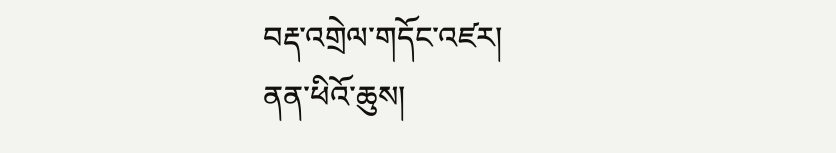བརྡ་འགྲེལ་གདོང་འཛར།
ནན་ཕིའོ་ཆུས།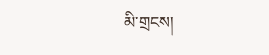མི་གྲངས།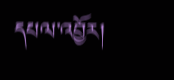དཔལ་འབྱོར།